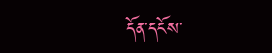དོན་དངོས་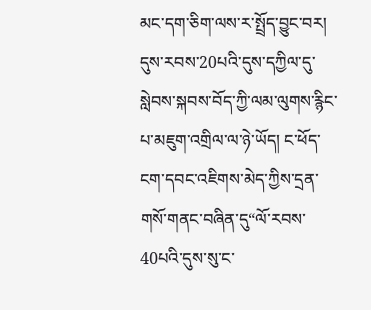མང་དག་ཅིག་ལས་ར་སྤྲོད་བྱུང་བར། དུས་རབས་20པའི་དུས་དཀྱིལ་དུ་སླེབས་སྐབས་བོད་ཀྱི་ལམ་ལུགས་རྙིང་པ་མཇུག་འགྲིལ་ལ་ཉེ་ཡོད། ང་ཕོད་ངག་དབང་འཇིགས་མེད་ཀྱིས་དྲན་གསོ་གནང་བཞིན་དུ“ལོ་རབས་40པའི་དུས་སུ་ང་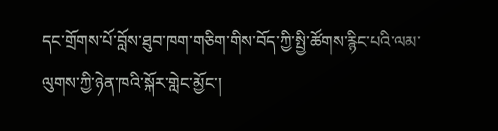དང་གྲོགས་པོ་བློས་ཐུབ་ཁག་གཅིག་གིས་བོད་ཀྱི་སྤྱི་ཚོགས་རྙིང་པའི་ལམ་ལུགས་ཀྱི་ཉེན་ཁའི་སྐོར་གླེང་མྱོང་།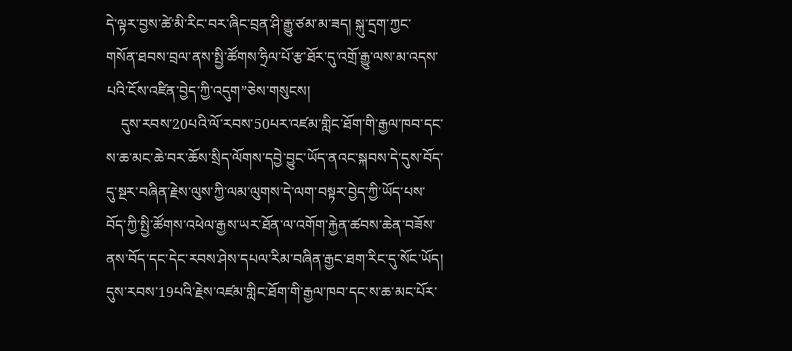དེ་ལྟར་བྱས་ཚེ་མི་རིང་བར་ཞིང་བྲན་ཤི་རྒྱུ་ཙམ་མ་ཟད། སྐུ་དྲག་ཀྱང་གསོན་ཐབས་བྲལ་ནས་སྤྱི་ཚོགས་ཧྲིལ་པོ་རྩ་ཐོར་དུ་འགྲོ་རྒྱུ་ལས་མ་འདས་པའི་ངོས་འཛིན་བྱེད་ཀྱི་འདུག”ཅེས་གསུངས།
    དུས་རབས་20པའི་ལོ་རབས་50པར་འཛམ་གླིང་ཐོག་གི་རྒྱལ་ཁབ་དང་ས་ཆ་མང་ཆེ་བར་ཆོས་སྲིད་ལོགས་དབྱེ་བྱུང་ཡོད་ནའང་སྐབས་དེ་དུས་བོད་དུ་སྔར་བཞིན་རྗེས་ལུས་ཀྱི་ལམ་ལུགས་དེ་ལག་བསྟར་བྱེད་ཀྱི་ཡོད་པས་བོད་ཀྱི་སྤྱི་ཚོགས་འཕེལ་རྒྱས་ཡར་ཐོན་ལ་འགོག་རྐྱེན་ཚབས་ཆེན་བཟོས་ནས་བོད་དང་དེང་རབས་ཤེས་དཔལ་རིམ་བཞིན་རྒྱང་ཐག་རིང་དུ་སོང་ཡོད། དུས་རབས་19པའི་རྗེས་འཛམ་གླིང་ཐོག་གི་རྒྱལ་ཁབ་དང་ས་ཆ་མང་པོར་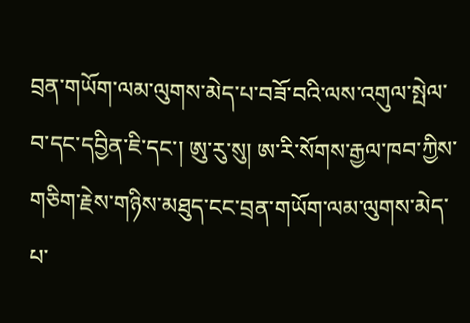བྲན་གཡོག་ལམ་ལུགས་མེད་པ་བཟོ་བའི་ལས་འགུལ་སྤེལ་བ་དང་དབྱིན་ཇི་དང་། ཨུ་རུ་སུ། ཨ་རི་སོགས་རྒྱལ་ཁབ་ཀྱིས་གཅིག་རྗེས་གཉིས་མཐུད་ངང་བྲན་གཡོག་ལམ་ལུགས་མེད་པ་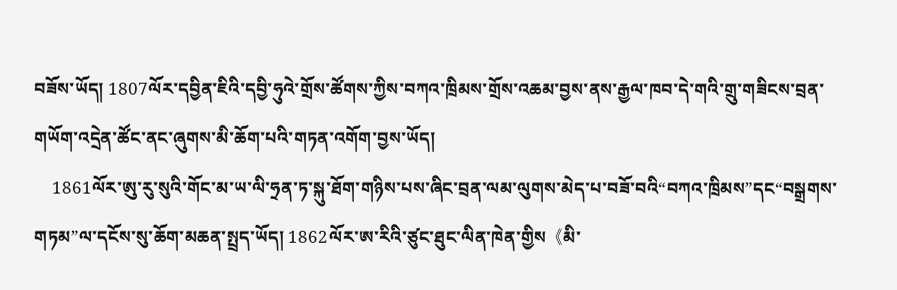བཟོས་ཡོད། 1807ལོར་དབྱིན་ཇིའི་དབྱི་ཧུའེ་གྲོས་ཚོགས་ཀྱིས་བཀའ་ཁྲིམས་གྲོས་འཆམ་བྱས་ནས་རྒྱལ་ཁབ་དེ་གའི་གྲུ་གཟིངས་བྲན་གཡོག་འདྲེན་ཚོང་ནང་ཞུགས་མི་ཆོག་པའི་གཏན་འགོག་བྱས་ཡོད།
    1861ལོར་ཨུ་རུ་སུའི་གོང་མ་ཡ་ལི་ཧྲན་ཏ་སྐུ་ཐོག་གཉིས་པས་ཞིང་བྲན་ལམ་ལུགས་མེད་པ་བཟོ་བའི“བཀའ་ཁྲིམས”དང“བསྒྲགས་གཏམ”ལ་དངོས་སུ་ཆོག་མཆན་སྤྲད་ཡོད། 1862ལོར་ཨ་རིའི་ཙུང་ཐུང་ལིན་ཁེན་གྱིས《མི་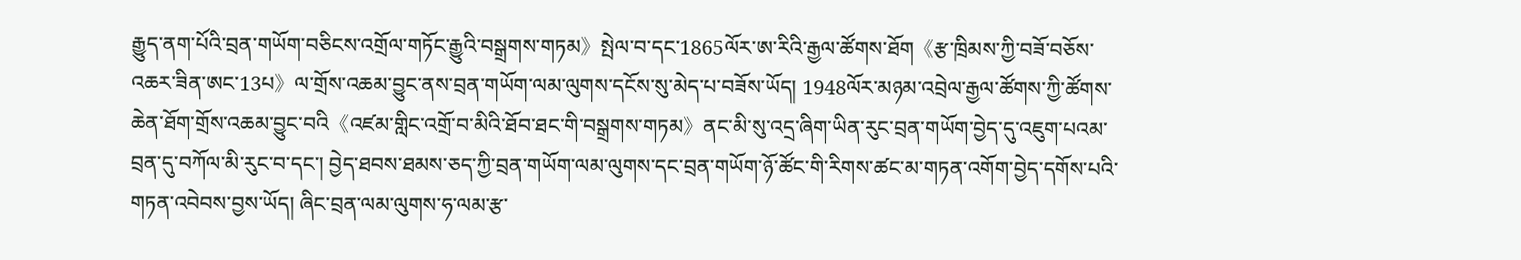རྒྱུད་ནག་པོའི་བྲན་གཡོག་བཅིངས་འགྲོལ་གཏོང་རྒྱུའི་བསྒྲགས་གཏམ》སྤེལ་བ་དང་1865ལོར་ཨ་རིའི་རྒྱལ་ཚོགས་ཐོག《རྩ་ཁྲིམས་ཀྱི་བཟོ་བཅོས་འཆར་ཟིན་ཨང་13པ》ལ་གྲོས་འཆམ་བྱུང་ནས་བྲན་གཡོག་ལམ་ལུགས་དངོས་སུ་མེད་པ་བཟོས་ཡོད། 1948ལོར་མཉམ་འབྲེལ་རྒྱལ་ཚོགས་ཀྱི་ཚོགས་ཆེན་ཐོག་གྲོས་འཆམ་བྱུང་བའི《འཛམ་གླིང་འགྲོ་བ་མིའི་ཐོབ་ཐང་གི་བསྒྲགས་གཏམ》ནང་མི་སུ་འདྲ་ཞིག་ཡིན་རུང་བྲན་གཡོག་བྱེད་དུ་འཇུག་པའམ་བྲན་དུ་བཀོལ་མི་རུང་བ་དང་། བྱེད་ཐབས་ཐམས་ཅད་ཀྱི་བྲན་གཡོག་ལམ་ལུགས་དང་བྲན་གཡོག་ཉོ་ཚོང་གི་རིགས་ཚང་མ་གཏན་འགོག་བྱེད་དགོས་པའི་གཏན་འབེབས་བྱས་ཡོད། ཞིང་བྲན་ལམ་ལུགས་ཧ་ལམ་རྩ་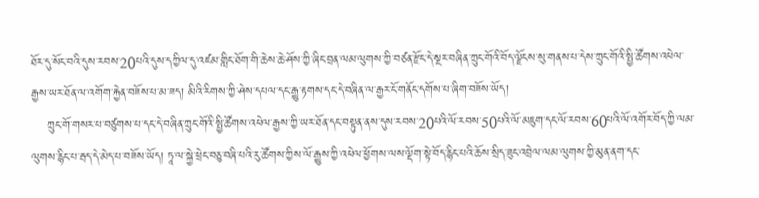ཐོར་དུ་སོང་བའི་དུས་རབས་20པའི་དུས་དཀྱིལ་དུ་འཛམ་གླིང་ཐོག་གི་ཆེས་ཆེ་ཤོས་ཀྱི་ཞིང་བྲན་ལམ་ལུགས་ཀྱི་བཙན་རྫོང་དེ་སྔར་བཞིན་ཀྲུང་གོའི་བོད་ལྗོངས་སུ་གནས་པ་དེས་ཀྲུང་གོའི་སྤྱི་ཚོགས་འཕེལ་རྒྱས་ཡར་ཐོན་ལ་འགོག་རྐྱེན་བཟོས་པ་མ་ཟད། མིའི་རིགས་ཀྱི་ཤེས་དཔལ་དང་རྒྱུ་རྟགས་དང་དེ་བཞིན་ལ་རྒྱར་ངོ་གནོང་དགོས་པ་ཞིག་བཟོས་ཡོད།
    ཀྲུང་གོ་གསར་པ་བཙུགས་པ་དང་དེ་བཞིན་ཀྲུང་གོའི་སྤྱི་ཚོགས་འཕེལ་རྒྱས་ཀྱི་ཡར་ཐོན་དང་བསྟུན་ནས་དུས་རབས་20པའི་ལོ་རབས་50པའི་ལོ་མཇུག་དང་ལོ་རབས་60པའི་ལོ་འགོར་བོད་ཀྱི་ལམ་ལུགས་རྙིང་པ་རྦད་དེ་མེད་པ་བཟོས་ཡོད། ཏཱ་ལ་སྐྱེ་ཕྲེང་བཅུ་བཞི་པའི་རུ་ཚོགས་ཀྱིས་ལོ་རྒྱུས་ཀྱི་འཕེལ་ཕྱོགས་ལས་ལྡོག་སྟེ་བོད་རྙིང་པའི་ཆོས་སྲིད་ཟུང་འབྲེལ་ལམ་ལུགས་ཀྱི་མུན་ནག་དང་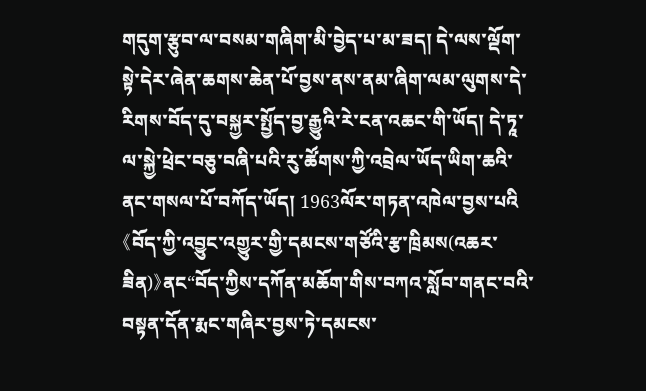གདུག་རྩུབ་ལ་བསམ་གཞིག་མི་བྱེད་པ་མ་ཟད། དེ་ལས་ལྡོག་སྟེ་དེར་ཞེན་ཆགས་ཆེན་པོ་བྱས་ནས་ནམ་ཞིག་ལམ་ལུགས་དེ་རིགས་བོད་དུ་བསྐྱར་སྤྱོད་བྱ་རྒྱུའི་རེ་ངན་འཆང་གི་ཡོད། དེ་ཏཱ་ལ་སྐྱེ་ཕྲེང་བཅུ་བཞི་པའི་རུ་ཚོགས་ཀྱི་འབྲེལ་ཡོད་ཡིག་ཆའི་ནང་གསལ་པོ་བཀོད་ཡོད། 1963ལོར་གཏན་འཁེལ་བྱས་པའི《བོད་ཀྱི་འབྱུང་འགྱུར་གྱི་དམངས་གཙོའི་རྩ་ཁྲིམས(འཆར་ཟིན)》ནང“བོད་ཀྱིས་དཀོན་མཆོག་གིས་བཀའ་སློབ་གནང་བའི་བསྟན་དོན་རྨང་གཞིར་བྱས་ཏེ་དམངས་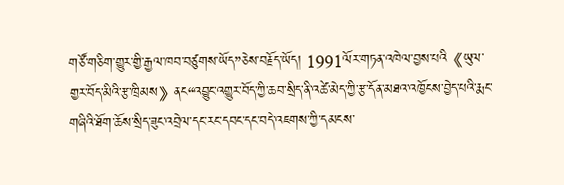གཙོ་གཅིག་གྱུར་གྱི་རྒྱལ་ཁབ་བཙུགས་ཡོད”ཅེས་བརྗོད་ཡོད། 1991ལོར་གཏན་འཁེལ་བྱས་པའི《ཡུལ་གྱར་བོད་མིའི་རྩ་ཁྲིམས》ནང“འབྱུང་འགྱུར་བོད་ཀྱི་ཆབ་སྲིད་ནི་འཚེ་མེད་ཀྱི་རྩ་དོན་མཐའ་འཁྱོངས་བྱེད་པའི་རྨང་གཞིའི་ཐོག་ཆོས་སྲིད་ཟུང་འབྲེལ་དང་རང་དབང་དང་བདེ་འཇགས་ཀྱི་དམངས་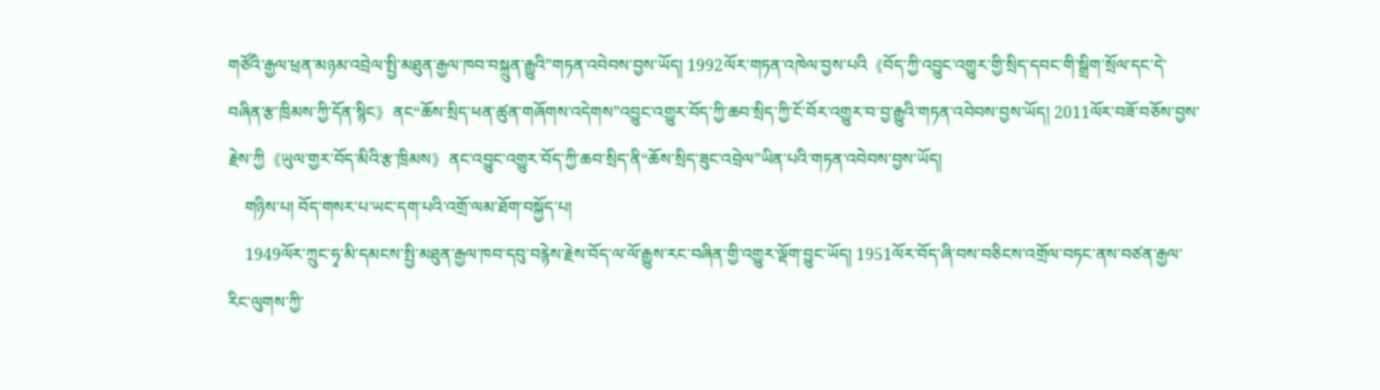གཙོའི་རྒྱལ་ཕྲན་མཉམ་འབྲེལ་སྤྱི་མཐུན་རྒྱལ་ཁབ་བསྐྲུན་རྒྱུའི”གཏན་འབེབས་བྱས་ཡོད། 1992ལོར་གཏན་འཁེལ་བྱས་པའི《བོད་ཀྱི་འབྱུང་འགྱུར་གྱི་སྲིད་དབང་གི་སྒྲིག་སྲོལ་དང་དེ་བཞིན་རྩ་ཁྲིམས་ཀྱི་དོན་སྙིང》ནང“ཆོས་སྲིད་ཕན་ཚུན་གཞོགས་འདེགས”འབྱུང་འགྱུར་བོད་ཀྱི་ཆབ་སྲིད་ཀྱི་ངོ་བོར་འགྱུར་བ་བྱ་རྒྱུའི་གཏན་འབེབས་བྱས་ཡོད། 2011ལོར་བཟོ་བཅོས་བྱས་རྗེས་ཀྱི《ཡུལ་གྱར་བོད་མིའི་རྩ་ཁྲིམས》ནང་འབྱུང་འགྱུར་བོད་ཀྱི་ཆབ་སྲིད་ནི“ཆོས་སྲིད་ཟུང་འབྲེལ”ཡིན་པའི་གཏན་འབེབས་བྱས་ཡོད།
    གཉིས་པ། བོད་གསར་པ་ཡང་དག་པའི་འགྲོ་ལམ་ཐོག་བསྐྱོད་པ།
    1949ལོར་ཀྲུང་ཧྭ་མི་དམངས་སྤྱི་མཐུན་རྒྱལ་ཁབ་དབུ་བརྙེས་རྗེས་བོད་ལ་ལོ་རྒྱུས་རང་བཞིན་གྱི་འགྱུར་ལྡོག་བྱུང་ཡོད། 1951ལོར་བོད་ཞི་བས་བཅིངས་འགྲོལ་བཏང་ནས་བཙན་རྒྱལ་རིང་ལུགས་ཀྱི་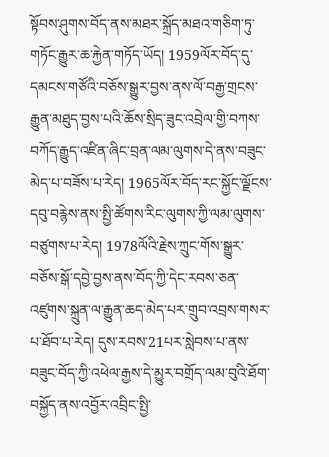སྟོབས་ཤུགས་བོད་ནས་མཐར་སྐྲོད་མཐའ་གཅིག་ཏུ་གཏོང་རྒྱུར་ཆ་རྐྱེན་གཏོད་ཡོད། 1959ལོར་བོད་དུ་དམངས་གཙོའི་བཅོས་སྒྱུར་བྱས་ནས་ལོ་བརྒྱ་གྲངས་རྒྱུན་མཐུད་བྱས་པའི་ཆོས་སྲིད་ཟུང་འབྲེལ་གྱི་བཀས་བཀོད་རྒྱུད་འཛིན་ཞིང་བྲན་ལམ་ལུགས་དེ་ནས་བཟུང་མེད་པ་བཟོས་པ་རེད། 1965ལོར་བོད་རང་སྐྱོང་ལྗོངས་དབུ་བརྙེས་ནས་སྤྱི་ཚོགས་རིང་ལུགས་ཀྱི་ལམ་ལུགས་བཙུགས་པ་རེད། 1978ལོའི་རྗེས་ཀྲུང་གོས་སྒྱུར་བཅོས་སྒོ་དབྱེ་བྱས་ནས་བོད་ཀྱི་དེང་རབས་ཅན་འཛུགས་སྐྲུན་ལ་རྒྱུན་ཆད་མེད་པར་གྲུབ་འབྲས་གསར་པ་ཐོབ་པ་རེད། དུས་རབས་21པར་སླེབས་པ་ནས་བཟུང་བོད་ཀྱི་འཕེལ་རྒྱས་དེ་མྱུར་བགྲོད་ལམ་བུའི་ཐོག་བསྐྱོད་ནས་འབྱོར་འབྲིང་སྤྱི་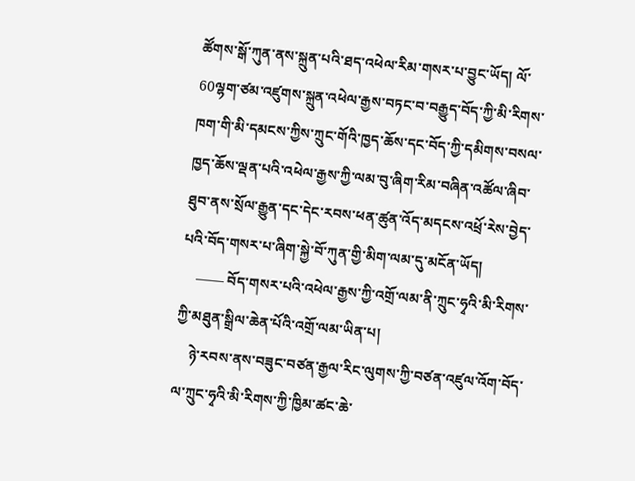ཚོགས་སྒོ་ཀུན་ནས་སྐྲུན་པའི་ཐད་འཕེལ་རིམ་གསར་པ་བྱུང་ཡོད། ལོ་60ལྷག་ཙམ་འཛུགས་སྐྲུན་འཕེལ་རྒྱས་བཏང་བ་བརྒྱུད་བོད་ཀྱི་མི་རིགས་ཁག་གི་མི་དམངས་ཀྱིས་ཀྲུང་གོའི་ཁྱད་ཆོས་དང་བོད་ཀྱི་དམིགས་བསལ་ཁྱད་ཆོས་ལྡན་པའི་འཕེལ་རྒྱས་ཀྱི་ལམ་བུ་ཞིག་རིམ་བཞིན་འཚོལ་ཞིབ་ཐུབ་ནས་སྲོལ་རྒྱུན་དང་དེང་རབས་ཕན་ཚུན་འོད་མདངས་འཕྲོ་རེས་བྱེད་པའི་བོད་གསར་པ་ཞིག་སྐྱེ་བོ་ཀུན་གྱི་མིག་ལམ་དུ་མངོན་ཡོད།
    —— བོད་གསར་པའི་འཕེལ་རྒྱས་ཀྱི་འགྲོ་ལམ་ནི་ཀྲུང་ཧྭའི་མི་རིགས་ཀྱི་མཐུན་སྒྲིལ་ཆེན་པོའི་འགྲོ་ལམ་ཡིན་པ།
    ཉེ་རབས་ནས་བཟུང་བཙན་རྒྱལ་རིང་ལུགས་ཀྱི་བཙན་འཛུལ་འོག་བོད་ལ་ཀྲུང་ཧྭའི་མི་རིགས་ཀྱི་ཁྱིམ་ཚང་ཆེ་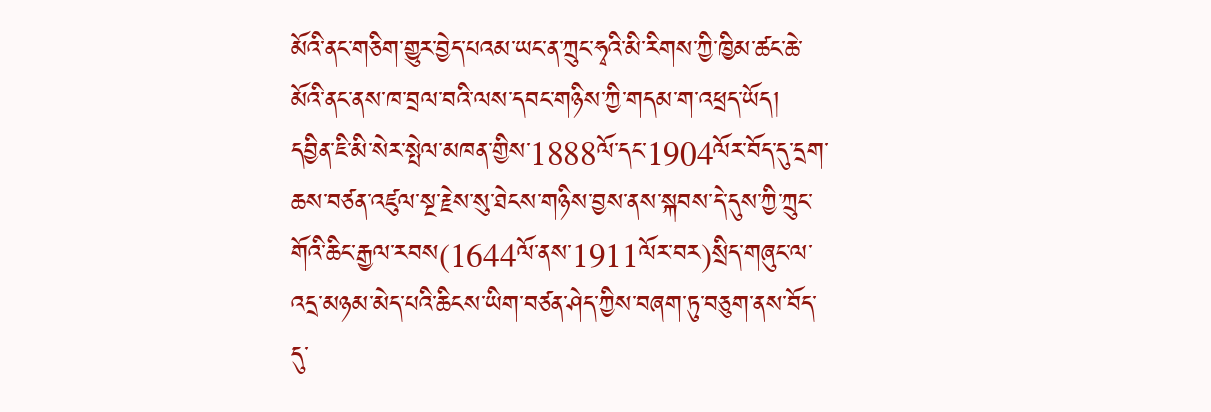མོའི་ནང་གཅིག་གྱུར་བྱེད་པའམ་ཡང་ན་ཀྲུང་ཧྭའི་མི་རིགས་ཀྱི་ཁྱིམ་ཚང་ཆེ་མོའི་ནང་ནས་ཁ་བྲལ་བའི་ལས་དབང་གཉིས་ཀྱི་གདམ་ག་འཕྲད་ཡོད། དབྱིན་ཇི་མི་སེར་སྤེལ་མཁན་གྱིས་1888ལོ་དང་1904ལོར་བོད་དུ་དྲག་ཆས་བཙན་འཛུལ་སྔ་རྗེས་སུ་ཐེངས་གཉིས་བྱས་ནས་སྐབས་དེ་དུས་ཀྱི་ཀྲུང་གོའི་ཆིང་རྒྱལ་རབས(1644ལོ་ནས་1911ལོར་བར)སྲིད་གཞུང་ལ་འདྲ་མཉམ་མེད་པའི་ཆིངས་ཡིག་བཙན་ཤེད་ཀྱིས་བཞག་ཏུ་བཅུག་ནས་བོད་དུ་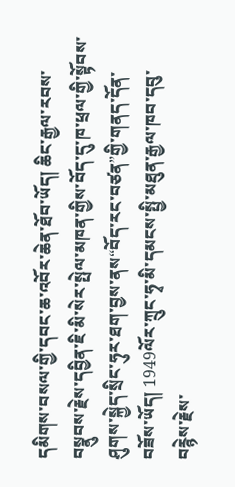དམིགས་བསལ་གྱི་དབང་ཆ་འབོར་ཆེན་ཐོབ་ཡོད། ཆིང་རྒྱལ་རབས་བསྣུབས་རྗེས་དབྱིན་ཇི་མི་སེར་སྤེལ་མཁན་གྱིས་བོད་དུ་ཁ་ཕྲལ་གྱི་སྟོབས་ཤུགས་སྐྱེད་སྲིང་ཧུར་ཐག་བྱས་ནས“བོད་རང་བཙན”གྱི་གནད་དོན་བཟོས་ཡོད། 1949ལོར་ཀྲུང་ཧྭ་མི་དམངས་སྤྱི་མཐུན་རྒྱལ་ཁབ་དབུ་བརྙེས་རྗེས་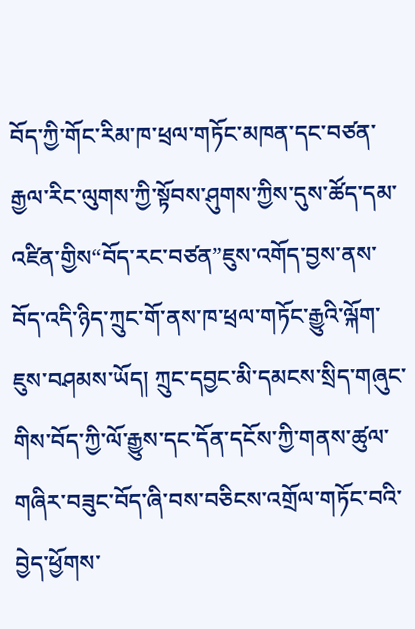བོད་ཀྱི་གོང་རིམ་ཁ་ཕྲལ་གཏོང་མཁན་དང་བཙན་རྒྱལ་རིང་ལུགས་ཀྱི་སྟོབས་ཤུགས་ཀྱིས་དུས་ཚོད་དམ་འཛིན་གྱིས“བོད་རང་བཙན”ཇུས་འགོད་བྱས་ནས་བོད་འདི་ཉིད་ཀྲུང་གོ་ནས་ཁ་ཕྲལ་གཏོང་རྒྱུའི་ལྐོག་ཇུས་བཤམས་ཡོད། ཀྲུང་དབྱང་མི་དམངས་སྲིད་གཞུང་གིས་བོད་ཀྱི་ལོ་རྒྱུས་དང་དོན་དངོས་ཀྱི་གནས་ཚུལ་གཞིར་བཟུང་བོད་ཞི་བས་བཅིངས་འགྲོལ་གཏོང་བའི་བྱེད་ཕྱོགས་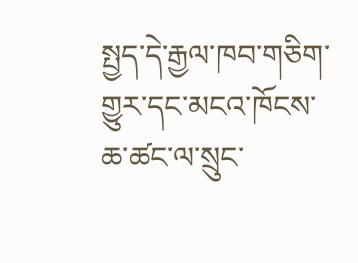སྤྱད་དེ་རྒྱལ་ཁབ་གཅིག་གྱུར་དང་མངའ་ཁོངས་ཆ་ཚང་ལ་སྲུང་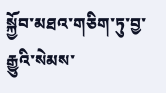སྐྱོབ་མཐའ་གཅིག་ཏུ་བྱ་རྒྱུའི་སེམས་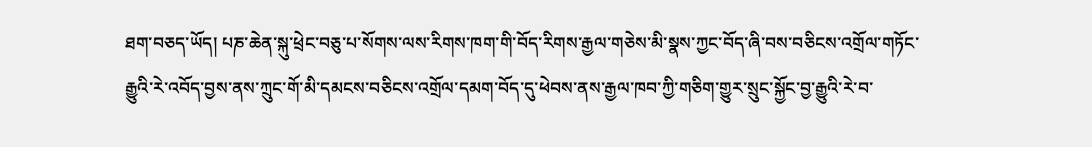ཐག་བཅད་ཡོད། པཎ་ཆེན་སྐུ་ཕྲེང་བཅུ་པ་སོགས་ལས་རིགས་ཁག་གི་བོད་རིགས་རྒྱལ་གཅེས་མི་སྣས་ཀྱང་བོད་ཞི་བས་བཅིངས་འགྲོལ་གཏོང་རྒྱུའི་རེ་འབོད་བྱས་ནས་ཀྲུང་གོ་མི་དམངས་བཅིངས་འགྲོལ་དམག་བོད་དུ་ཕེབས་ནས་རྒྱལ་ཁབ་ཀྱི་གཅིག་གྱུར་སྲུང་སྐྱོང་བྱ་རྒྱུའི་རེ་བ་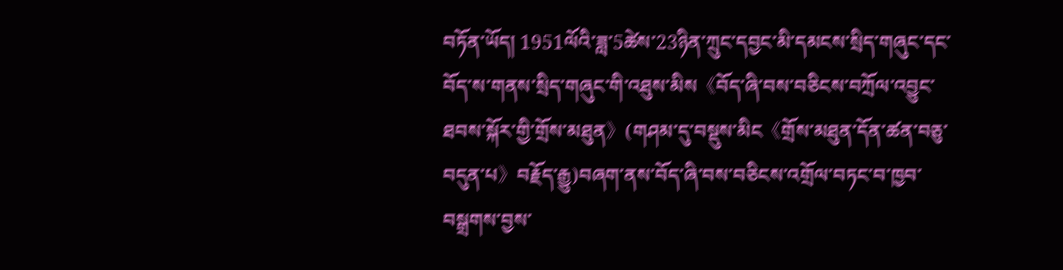བཏོན་ཡོད། 1951ལོའི་ཟླ་5ཚེས་23ཉིན་ཀྲུང་དབྱང་མི་དམངས་སྲིད་གཞུང་དང་བོད་ས་གནས་སྲིད་གཞུང་གི་འཐུས་མིས《བོད་ཞི་བས་བཅིངས་བཀྲོལ་འབྱུང་ཐབས་སྐོར་གྱི་གྲོས་མཐུན》(གཤམ་དུ་བསྡུས་མིང《གྲོས་མཐུན་དོན་ཚན་བཅུ་བདུན་པ》བརྗོད་རྒྱུ)བཞག་ནས་བོད་ཞི་བས་བཅིངས་འགྲོལ་བཏང་བ་ཁྱབ་བསྒྲགས་བྱས་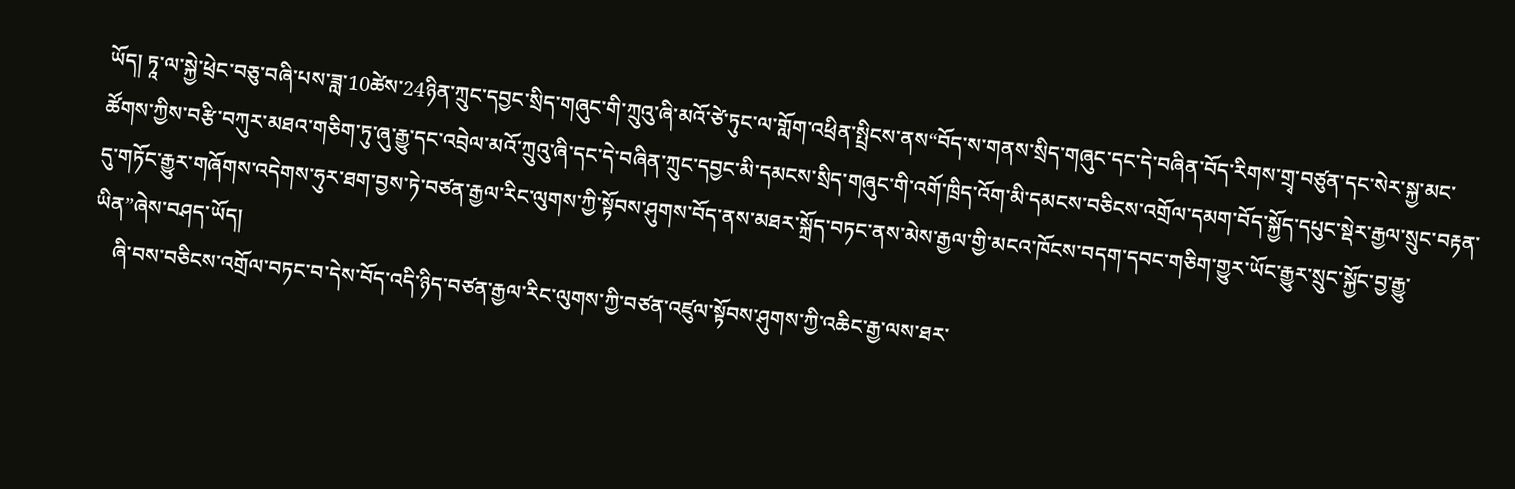ཡོད། ཏཱ་ལ་སྐྱེ་ཕྲེང་བཅུ་བཞི་པས་ཟླ་10ཚེས་24ཉིན་ཀྲུང་དབྱང་སྲིད་གཞུང་གི་ཀྲུའུ་ཞི་མའོ་ཙེ་ཏུང་ལ་གློག་འཕྲིན་སྤྲིངས་ནས“བོད་ས་གནས་སྲིད་གཞུང་དང་དེ་བཞིན་བོད་རིགས་གྲྭ་བཙུན་དང་སེར་སྐྱ་མང་ཚོགས་ཀྱིས་བརྩི་བཀུར་མཐའ་གཅིག་ཏུ་ཞུ་རྒྱུ་དང་འབྲེལ་མའོ་ཀྲུའུ་ཞི་དང་དེ་བཞིན་ཀྲུང་དབྱང་མི་དམངས་སྲིད་གཞུང་གི་འགོ་ཁྲིད་འོག་མི་དམངས་བཅིངས་འགྲོལ་དམག་བོད་སྐྱོད་དཔུང་སྡེར་རྒྱལ་སྲུང་བརྟན་དུ་གཏོང་རྒྱུར་གཞོགས་འདེགས་ཧུར་ཐག་བྱས་ཏེ་བཙན་རྒྱལ་རིང་ལུགས་ཀྱི་སྟོབས་ཤུགས་བོད་ནས་མཐར་སྐྲོད་བཏང་ནས་མེས་རྒྱལ་གྱི་མངའ་ཁོངས་བདག་དབང་གཅིག་གྱུར་ཡོང་རྒྱུར་སྲུང་སྐྱོང་བྱ་རྒྱུ་ཡིན”ཞེས་བཤད་ཡོད།
    ཞི་བས་བཅིངས་འགྲོལ་བཏང་བ་དེས་བོད་འདི་ཉིད་བཙན་རྒྱལ་རིང་ལུགས་ཀྱི་བཙན་འཛུལ་སྟོབས་ཤུགས་ཀྱི་འཆིང་རྒྱ་ལས་ཐར་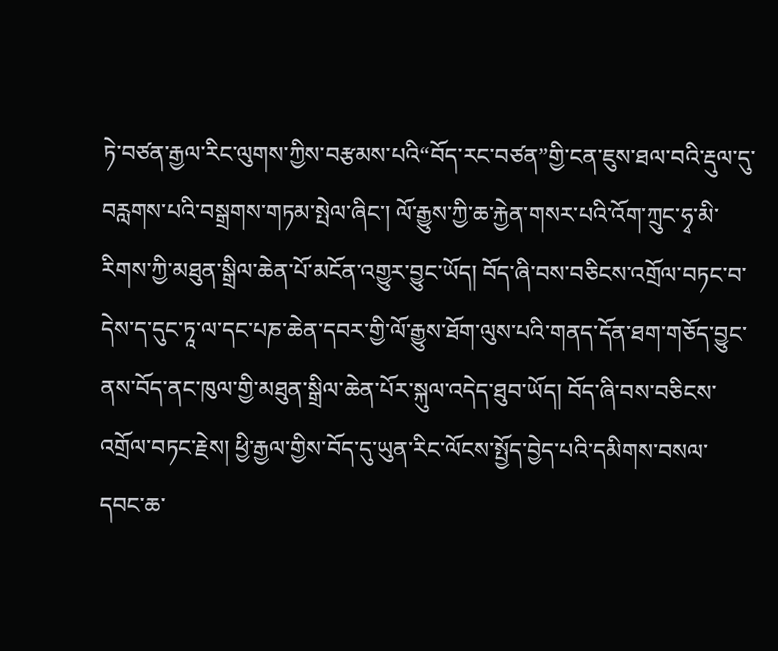ཏེ་བཙན་རྒྱལ་རིང་ལུགས་ཀྱིས་བརྩམས་པའི“བོད་རང་བཙན”གྱི་ངན་ཇུས་ཐལ་བའི་རྡུལ་དུ་བརླགས་པའི་བསྒྲགས་གཏམ་སྤེལ་ཞིང་། ལོ་རྒྱུས་ཀྱི་ཆ་རྐྱེན་གསར་པའི་འོག་ཀྲུང་ཧྭ་མི་རིགས་ཀྱི་མཐུན་སྒྲིལ་ཆེན་པོ་མངོན་འགྱུར་བྱུང་ཡོད། བོད་ཞི་བས་བཅིངས་འགྲོལ་བཏང་བ་དེས་ད་དུང་ཏཱ་ལ་དང་པཎ་ཆེན་དབར་གྱི་ལོ་རྒྱུས་ཐོག་ལུས་པའི་གནད་དོན་ཐག་གཅོད་བྱུང་ནས་བོད་ནང་ཁུལ་གྱི་མཐུན་སྒྲིལ་ཆེན་པོར་སྐུལ་འདེད་ཐུབ་ཡོད། བོད་ཞི་བས་བཅིངས་འགྲོལ་བཏང་རྗེས། ཕྱི་རྒྱལ་གྱིས་བོད་དུ་ཡུན་རིང་ལོངས་སྤྱོད་བྱེད་པའི་དམིགས་བསལ་དབང་ཆ་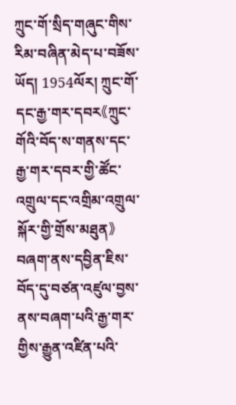ཀྲུང་གོ་སྲིད་གཞུང་གིས་རིམ་བཞིན་མེད་པ་བཟོས་ཡོད། 1954ལོར། ཀྲུང་གོ་དང་རྒྱ་གར་དབར《ཀྲུང་གོའི་བོད་ས་གནས་དང་རྒྱ་གར་དབར་གྱི་ཚོང་འགྲུལ་དང་འགྲིམ་འགྲུལ་སྐོར་གྱི་གྲོས་མཐུན》བཞག་ནས་དབྱིན་ཇིས་བོད་དུ་བཙན་འཛུལ་བྱས་ནས་བཞག་པའི་རྒྱ་གར་གྱིས་རྒྱུན་འཛིན་པའི་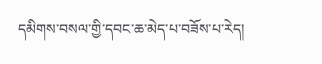དམིགས་བསལ་གྱི་དབང་ཆ་མེད་པ་བཟོས་པ་རེད།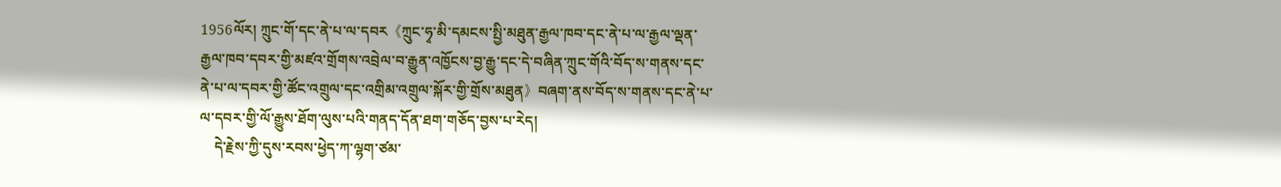1956ལོར། ཀྲུང་གོ་དང་ནེ་པ་ལ་དབར《ཀྲུང་ཧྭ་མི་དམངས་སྤྱི་མཐུན་རྒྱལ་ཁབ་དང་ནེ་པ་ལ་རྒྱལ་ལྡན་རྒྱལ་ཁབ་དབར་གྱི་མཛའ་གྲོགས་འབྲེལ་བ་རྒྱུན་འཁྱོངས་བྱ་རྒྱུ་དང་དེ་བཞིན་ཀྲུང་གོའི་བོད་ས་གནས་དང་ནེ་པ་ལ་དབར་གྱི་ཚོང་འགྲུལ་དང་འགྲིམ་འགྲུལ་སྐོར་གྱི་གྲོས་མཐུན》བཞག་ནས་བོད་ས་གནས་དང་ནེ་པ་ལ་དབར་གྱི་ལོ་རྒྱུས་ཐོག་ལུས་པའི་གནད་དོན་ཐག་གཅོད་བྱས་པ་རེད།
    དེ་རྗེས་ཀྱི་དུས་རབས་ཕྱེད་ཀ་ལྷག་ཙམ་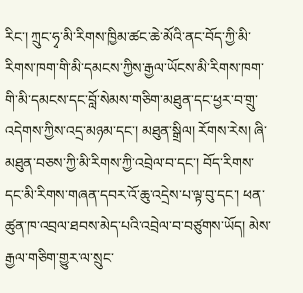རིང་། ཀྲུང་ཧྭ་མི་རིགས་ཁྱིམ་ཚང་ཆེ་མོའི་ནང་བོད་ཀྱི་མི་རིགས་ཁག་གི་མི་དམངས་ཀྱིས་རྒྱལ་ཡོངས་མི་རིགས་ཁག་གི་མི་དམངས་དང་བློ་སེམས་གཅིག་མཐུན་དང་ཕྱར་བ་གྲུ་འདེགས་ཀྱིས་འདྲ་མཉམ་དང་། མཐུན་སྒྲིལ། རོགས་རེས། ཞི་མཐུན་བཅས་ཀྱི་མི་རིགས་ཀྱི་འབྲེལ་བ་དང་། བོད་རིགས་དང་མི་རིགས་གཞན་དབར་འོ་ཆུ་འདྲེས་པ་ལྟ་བུ་དང་། ཕན་ཚུན་ཁ་འབྲལ་ཐབས་མེད་པའི་འབྲེལ་བ་བཙུགས་ཡོད། མེས་རྒྱལ་གཅིག་གྱུར་ལ་སྲུང་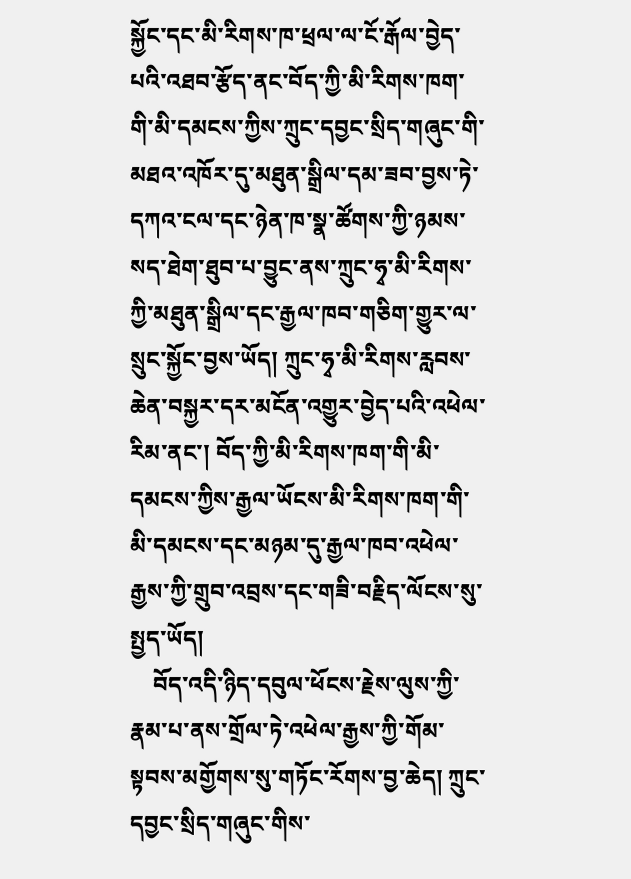སྐྱོང་དང་མི་རིགས་ཁ་ཕྲལ་ལ་ངོ་རྒོལ་བྱེད་པའི་འཐབ་རྩོད་ནང་བོད་ཀྱི་མི་རིགས་ཁག་གི་མི་དམངས་ཀྱིས་ཀྲུང་དབྱང་སྲིད་གཞུང་གི་མཐའ་འཁོར་དུ་མཐུན་སྒྲིལ་དམ་ཟབ་བྱས་ཏེ་དཀའ་ངལ་དང་ཉེན་ཁ་སྣ་ཚོགས་ཀྱི་ཉམས་སད་ཐེག་ཐུབ་པ་བྱུང་ནས་ཀྲུང་ཧྭ་མི་རིགས་ཀྱི་མཐུན་སྒྲིལ་དང་རྒྱལ་ཁབ་གཅིག་གྱུར་ལ་སྲུང་སྐྱོང་བྱས་ཡོད། ཀྲུང་ཧྭ་མི་རིགས་རླབས་ཆེན་བསྐྱར་དར་མངོན་འགྱུར་བྱེད་པའི་འཕེལ་རིམ་ནང་། བོད་ཀྱི་མི་རིགས་ཁག་གི་མི་དམངས་ཀྱིས་རྒྱལ་ཡོངས་མི་རིགས་ཁག་གི་མི་དམངས་དང་མཉམ་དུ་རྒྱལ་ཁབ་འཕེལ་རྒྱས་ཀྱི་གྲུབ་འབྲས་དང་གཟི་བརྗིད་ལོངས་སུ་སྤྱད་ཡོད།
    བོད་འདི་ཉིད་དབུལ་ཕོངས་རྗེས་ལུས་ཀྱི་རྣམ་པ་ནས་གྲོལ་ཏེ་འཕེལ་རྒྱས་ཀྱི་གོམ་སྟབས་མགྱོགས་སུ་གཏོང་རོགས་བྱ་ཆེད། ཀྲུང་དབྱང་སྲིད་གཞུང་གིས་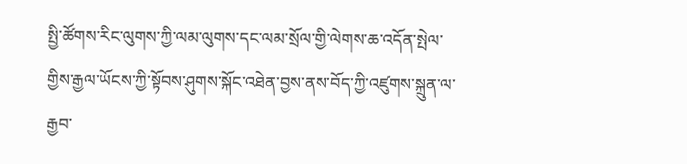སྤྱི་ཚོགས་རིང་ལུགས་ཀྱི་ལམ་ལུགས་དང་ལམ་སྲོལ་གྱི་ལེགས་ཆ་འདོན་སྤེལ་གྱིས་རྒྱལ་ཡོངས་ཀྱི་སྟོབས་ཤུགས་སྐོང་འཐེན་བྱས་ནས་བོད་ཀྱི་འཛུགས་སྐྲུན་ལ་རྒྱབ་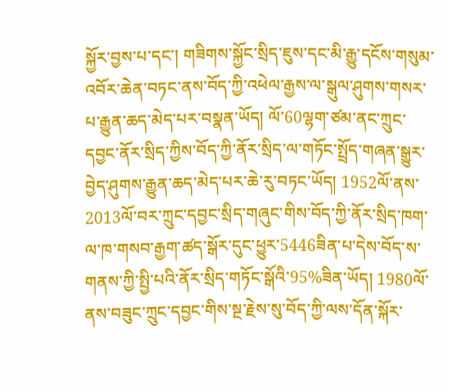སྐྱོར་བྱས་པ་དང་། གཟིགས་སྐྱོང་སྲིད་ཇུས་དང་མི་རྒྱུ་དངོས་གསུམ་འབོར་ཆེན་བཏང་ནས་བོད་ཀྱི་འཕེལ་རྒྱས་ལ་སྒུལ་ཤུགས་གསར་པ་རྒྱུན་ཆད་མེད་པར་བསྣན་ཡོད། ལོ་60ལྷག་ཙམ་ནང་ཀྲུང་དབྱང་ནོར་སྲིད་ཀྱིས་བོད་ཀྱི་ནོར་སྲིད་ལ་གཏོང་སྤྲོད་གཞན་སྒྱུར་བྱེད་ཤུགས་རྒྱུན་ཆད་མེད་པར་ཆེ་རུ་བཏང་ཡོད། 1952ལོ་ནས་2013ལོ་བར་ཀྲུང་དབྱང་སྲིད་གཞུང་གིས་བོད་ཀྱི་ནོར་སྲིད་ཁག་ལ་ཁ་གསབ་རྒྱག་ཚད་སྒོར་དུང་ཕྱུར་5446ཟིན་པ་དེས་བོད་ས་གནས་ཀྱི་སྤྱི་པའི་ནོར་སྲིད་གཏོང་སྒོའི་95%ཟིན་ཡོད། 1980ལོ་ནས་བཟུང་ཀྲུང་དབྱང་གིས་སྔ་རྗེས་སུ་བོད་ཀྱི་ལས་དོན་སྐོར་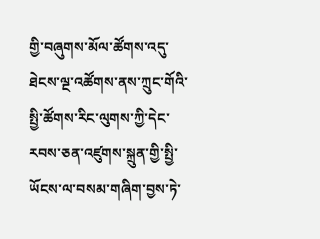གྱི་བཞུགས་མོལ་ཚོགས་འདུ་ཐེངས་ལྔ་འཚོགས་ནས་ཀྲུང་གོའི་སྤྱི་ཚོགས་རིང་ལུགས་ཀྱི་དེང་རབས་ཅན་འཛུགས་སྐྲུན་གྱི་སྤྱི་ཡོངས་ལ་བསམ་གཞིག་བྱས་ཏེ་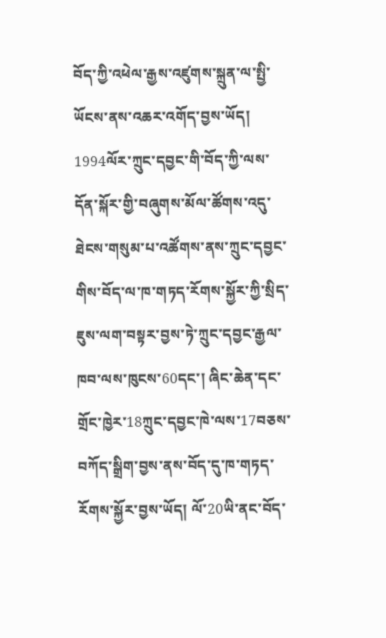བོད་ཀྱི་འཕེལ་རྒྱས་འཛུགས་སྐྲུན་ལ་སྤྱི་ཡོངས་ནས་འཆར་འགོད་བྱས་ཡོད། 1994ལོར་ཀྲུང་དབྱང་གི་བོད་ཀྱི་ལས་དོན་སྐོར་གྱི་བཞུགས་མོལ་ཚོགས་འདུ་ཐེངས་གསུམ་པ་འཚོགས་ནས་ཀྲུང་དབྱང་གིས་བོད་ལ་ཁ་གཏད་རོགས་སྐྱོར་ཀྱི་སྲིད་ཇུས་ལག་བསྟར་བྱས་ཏེ་ཀྲུང་དབྱང་རྒྱལ་ཁབ་ལས་ཁུངས་60དང་། ཞིང་ཆེན་དང་གྲོང་ཁྱེར་18ཀྲུང་དབྱང་ཁེ་ལས་17བཅས་བཀོད་སྒྲིག་བྱས་ནས་བོད་དུ་ཁ་གཏད་རོགས་སྐྱོར་བྱས་ཡོད། ལོ་20ཡི་ནང་བོད་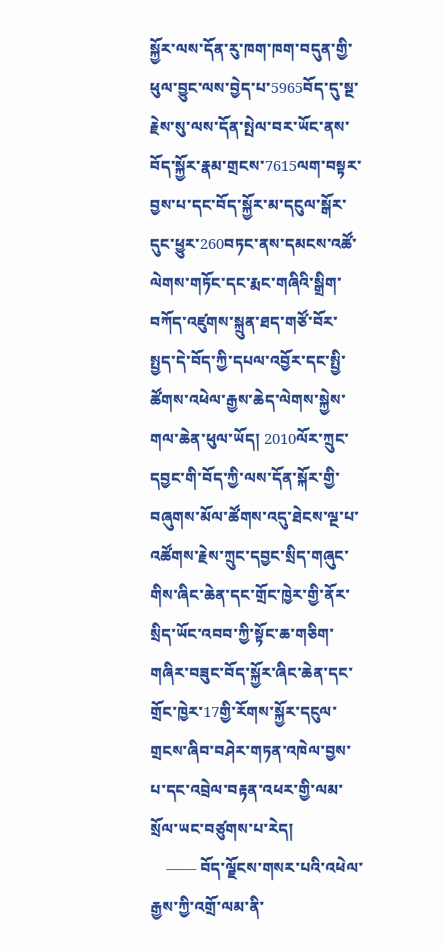སྐྱོར་ལས་དོན་རུ་ཁག་ཁག་བདུན་གྱི་ཕུལ་བྱུང་ལས་བྱེད་པ་5965བོད་དུ་སྔ་རྗེས་སུ་ལས་དོན་སྤེལ་བར་ཡོང་ནས་བོད་སྐྱོར་རྣམ་གྲངས་7615ལག་བསྟར་བྱས་པ་དང་བོད་སྐྱོར་མ་དངུལ་སྒོར་དུང་ཕྱུར་260བཏང་ནས་དམངས་འཚོ་ལེགས་གཏོང་དང་རྨང་གཞིའི་སྒྲིག་བཀོད་འཛུགས་སྐྲུན་ཐད་གཙོ་བོར་སྤྱད་དེ་བོད་ཀྱི་དཔལ་འབྱོར་དང་སྤྱི་ཚོགས་འཕེལ་རྒྱས་ཆེད་ལེགས་སྐྱེས་གལ་ཆེན་ཕུལ་ཡོད། 2010ལོར་ཀྲུང་དབྱང་གི་བོད་ཀྱི་ལས་དོན་སྐོར་གྱི་བཞུགས་མོལ་ཚོགས་འདུ་ཐེངས་ལྔ་པ་འཚོགས་རྗེས་ཀྲུང་དབྱང་སྲིད་གཞུང་གིས་ཞིང་ཆེན་དང་གྲོང་ཁྱེར་གྱི་ནོར་སྲིད་ཡོང་འབབ་ཀྱི་སྟོང་ཆ་གཅིག་གཞིར་བཟུང་བོད་སྐྱོར་ཞིང་ཆེན་དང་གྲོང་ཁྱེར་17གྱི་རོགས་སྐྱོར་དངུལ་གྲངས་ཞིབ་བཤེར་གཏན་འཁེལ་བྱས་པ་དང་འབྲེལ་བརྟན་འཕར་གྱི་ལམ་སྲོལ་ཡང་བཙུགས་པ་རེད།
    —— བོད་ལྗོངས་གསར་པའི་འཕེལ་རྒྱས་ཀྱི་འགྲོ་ལམ་ནི་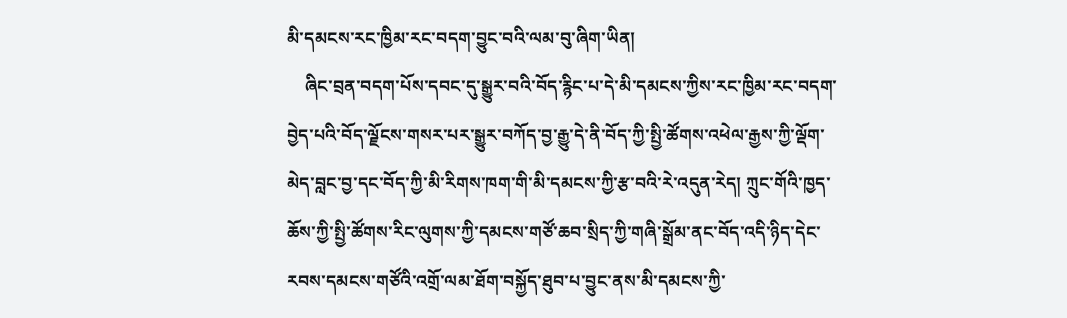མི་དམངས་རང་ཁྱིམ་རང་བདག་བྱུང་བའི་ལམ་བུ་ཞིག་ཡིན།
    ཞིང་བྲན་བདག་པོས་དབང་དུ་སྒྱུར་བའི་བོད་རྙིང་པ་དེ་མི་དམངས་ཀྱིས་རང་ཁྱིམ་རང་བདག་བྱེད་པའི་བོད་ལྗོངས་གསར་པར་སྒྱུར་བཀོད་བྱ་རྒྱུ་དེ་ནི་བོད་ཀྱི་སྤྱི་ཚོགས་འཕེལ་རྒྱས་ཀྱི་ལྡོག་མེད་བླང་བྱ་དང་བོད་ཀྱི་མི་རིགས་ཁག་གི་མི་དམངས་ཀྱི་རྩ་བའི་རེ་འདུན་རེད། ཀྲུང་གོའི་ཁྱད་ཆོས་ཀྱི་སྤྱི་ཚོགས་རིང་ལུགས་ཀྱི་དམངས་གཙོ་ཆབ་སྲིད་ཀྱི་གཞི་སྒྲོམ་ནང་བོད་འདི་ཉིད་དེང་རབས་དམངས་གཙོའི་འགྲོ་ལམ་ཐོག་བསྐྱོད་ཐུབ་པ་བྱུང་ནས་མི་དམངས་ཀྱི་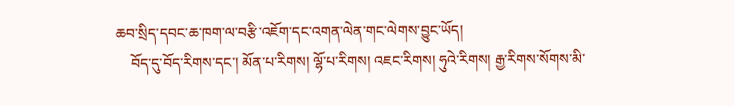ཆབ་སྲིད་དབང་ཆ་ཁག་ལ་བརྩི་འཇོག་དང་འགན་ལེན་གང་ལེགས་བྱུང་ཡོད།
    བོད་དུ་བོད་རིགས་དང་། མོན་པ་རིགས། ལྷོ་པ་རིགས། འཇང་རིགས། ཧུའེ་རིགས། རྒྱ་རིགས་སོགས་མི་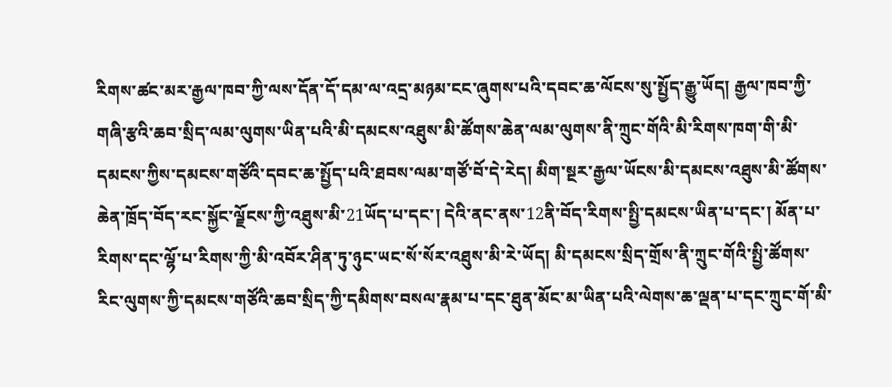རིགས་ཚང་མར་རྒྱལ་ཁབ་ཀྱི་ལས་དོན་དོ་དམ་ལ་འདྲ་མཉམ་ངང་ཞུགས་པའི་དབང་ཆ་ལོངས་སུ་སྤྱོད་རྒྱུ་ཡོད། རྒྱལ་ཁབ་ཀྱི་གཞི་རྩའི་ཆབ་སྲིད་ལམ་ལུགས་ཡིན་པའི་མི་དམངས་འཐུས་མི་ཚོགས་ཆེན་ལམ་ལུགས་ནི་ཀྲུང་གོའི་མི་རིགས་ཁག་གི་མི་དམངས་ཀྱིས་དམངས་གཙོའི་དབང་ཆ་སྤྱོད་པའི་ཐབས་ལམ་གཙོ་བོ་དེ་རེད། མིག་སྔར་རྒྱལ་ཡོངས་མི་དམངས་འཐུས་མི་ཚོགས་ཆེན་ཁྲོད་བོད་རང་སྐྱོང་ལྗོངས་ཀྱི་འཐུས་མི་21ཡོད་པ་དང་། དེའི་ནང་ནས་12ནི་བོད་རིགས་སྤྱི་དམངས་ཡིན་པ་དང་། མོན་པ་རིགས་དང་ལྷོ་པ་རིགས་ཀྱི་མི་འབོར་ཤིན་ཏུ་ཉུང་ཡང་སོ་སོར་འཐུས་མི་རེ་ཡོད། མི་དམངས་སྲིད་གྲོས་ནི་ཀྲུང་གོའི་སྤྱི་ཚོགས་རིང་ལུགས་ཀྱི་དམངས་གཙོའི་ཆབ་སྲིད་ཀྱི་དམིགས་བསལ་རྣམ་པ་དང་ཐུན་མོང་མ་ཡིན་པའི་ལེགས་ཆ་ལྡན་པ་དང་ཀྲུང་གོ་མི་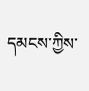དམངས་ཀྱིས་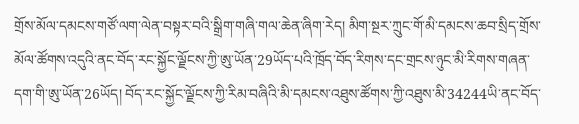གྲོས་མོལ་དམངས་གཙོ་ལག་ལེན་བསྟར་བའི་སྒྲིག་གཞི་གལ་ཆེན་ཞིག་རེད། མིག་སྔར་ཀྲུང་གོ་མི་དམངས་ཆབ་སྲིད་གྲོས་མོལ་ཚོགས་འདུའི་ནང་བོད་རང་སྐྱོང་ལྗོངས་ཀྱི་ཨུ་ཡོན་29ཡོད་པའི་ཁྲོད་བོད་རིགས་དང་གྲངས་ཉུང་མི་རིགས་གཞན་དག་གི་ཨུ་ཡོན་26ཡོད། བོད་རང་སྐྱོང་ལྗོངས་ཀྱི་རིམ་བཞིའི་མི་དམངས་འཐུས་ཚོགས་ཀྱི་འཐུས་མི་34244ཡི་ནང་བོད་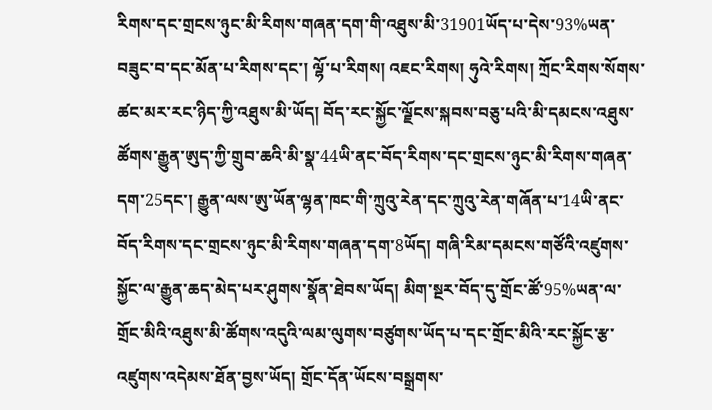རིགས་དང་གྲངས་ཉུང་མི་རིགས་གཞན་དག་གི་འཐུས་མི་31901ཡོད་པ་དེས་93%ཡན་བཟུང་བ་དང་མོན་པ་རིགས་དང་། ལྷོ་པ་རིགས། འཇང་རིགས། ཧུའེ་རིགས། ཀྲོང་རིགས་སོགས་ཚང་མར་རང་ཉིད་ཀྱི་འཐུས་མི་ཡོད། བོད་རང་སྐྱོང་ལྗོངས་སྐབས་བཅུ་པའི་མི་དམངས་འཐུས་ཚོགས་རྒྱུན་ཨུད་ཀྱི་གྲུབ་ཆའི་མི་སྣ་44ཡི་ནང་བོད་རིགས་དང་གྲངས་ཉུང་མི་རིགས་གཞན་དག་25དང་། རྒྱུན་ལས་ཨུ་ཡོན་ལྷན་ཁང་གི་ཀྲུའུ་རེན་དང་ཀྲུའུ་རེན་གཞོན་པ་14ཡི་ནང་བོད་རིགས་དང་གྲངས་ཉུང་མི་རིགས་གཞན་དག་8ཡོད། གཞི་རིམ་དམངས་གཙོའི་འཛུགས་སྐྱོང་ལ་རྒྱུན་ཆད་མེད་པར་ཤུགས་སྣོན་ཐེབས་ཡོད། མིག་སྔར་བོད་དུ་གྲོང་ཚོ་95%ཡན་ལ་གྲོང་མིའི་འཐུས་མི་ཚོགས་འདུའི་ལམ་ལུགས་བཙུགས་ཡོད་པ་དང་གྲོང་མིའི་རང་སྐྱོང་རྩ་འཛུགས་འདེམས་ཐོན་བྱས་ཡོད། གྲོང་དོན་ཡོངས་བསྒྲགས་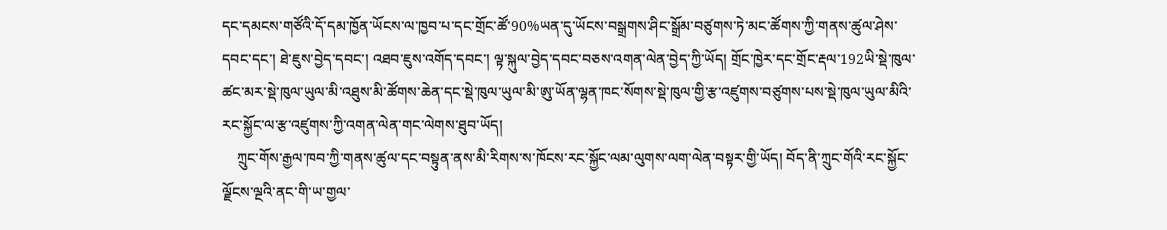དང་དམངས་གཙོའི་དོ་དམ་ཁྱོན་ཡོངས་ལ་ཁྱབ་པ་དང་གྲོང་ཚོ་90%ཡན་དུ་ཡོངས་བསྒྲགས་ཤིང་སྒྲོམ་བཙུགས་ཏེ་མང་ཚོགས་ཀྱི་གནས་ཚུལ་ཤེས་དབང་དང་། ཐེ་ཇུས་བྱེད་དབང་། འཐབ་ཇུས་འགོད་དབང་། ལྟ་སྐུལ་བྱེད་དབང་བཅས་འགན་ལེན་བྱེད་ཀྱི་ཡོད། གྲོང་ཁྱེར་དང་གྲོང་རྡལ་192ཡི་སྡེ་ཁུལ་ཚང་མར་སྡེ་ཁུལ་ཡུལ་མི་འཐུས་མི་ཚོགས་ཆེན་དང་སྡེ་ཁུལ་ཡུལ་མི་ཨུ་ཡོན་ལྷན་ཁང་སོགས་སྡེ་ཁུལ་གྱི་རྩ་འཛུགས་བཙུགས་པས་སྡེ་ཁུལ་ཡུལ་མིའི་རང་སྐྱོང་ལ་རྩ་འཛུགས་ཀྱི་འགན་ལེན་གང་ལེགས་ཐུབ་ཡོད།
    ཀྲུང་གོས་རྒྱལ་ཁབ་ཀྱི་གནས་ཚུལ་དང་བསྟུན་ནས་མི་རིགས་ས་ཁོངས་རང་སྐྱོང་ལམ་ལུགས་ལག་ལེན་བསྟར་གྱི་ཡོད། བོད་ནི་ཀྲུང་གོའི་རང་སྐྱོང་ལྗོངས་ལྔའི་ནང་གི་ཡ་གྱལ་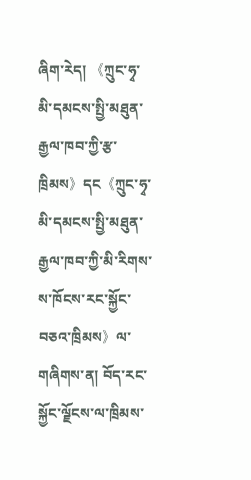ཞིག་རེད། 《ཀྲུང་ཧྭ་མི་དམངས་སྤྱི་མཐུན་རྒྱལ་ཁབ་ཀྱི་རྩ་ཁྲིམས》དང《ཀྲུང་ཧྭ་མི་དམངས་སྤྱི་མཐུན་རྒྱལ་ཁབ་ཀྱི་མི་རིགས་ས་ཁོངས་རང་སྐྱོང་བཅའ་ཁྲིམས》ལ་གཞིགས་ན། བོད་རང་སྐྱོང་ལྗོངས་ལ་ཁྲིམས་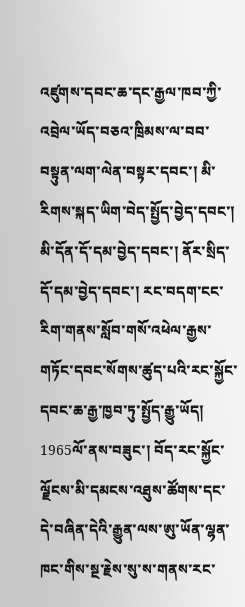འཛུགས་དབང་ཆ་དང་རྒྱལ་ཁབ་ཀྱི་འབྲེལ་ཡོད་བཅའ་ཁྲིམས་ལ་བབ་བསྟུན་ལག་ལེན་བསྟར་དབང་། མི་རིགས་སྐད་ཡིག་བེད་སྤྱོད་བྱེད་དབང་། མི་དོན་དོ་དམ་བྱེད་དབང་། ནོར་སྲིད་དོ་དམ་བྱེད་དབང་། རང་བདག་ངང་རིག་གནས་སློབ་གསོ་འཕེལ་རྒྱས་གཏོང་དབང་སོགས་ཚུད་པའི་རང་སྐྱོང་དབང་ཆ་རྒྱ་ཁྱབ་ཏུ་སྤྱོད་རྒྱུ་ཡོད། 1965ལོ་ནས་བཟུང་། བོད་རང་སྐྱོང་ལྗོངས་མི་དམངས་འཐུས་ཚོགས་དང་དེ་བཞིན་དེའི་རྒྱུན་ལས་ཨུ་ཡོན་ལྷན་ཁང་གིས་སྔ་རྗེས་སུ་ས་གནས་རང་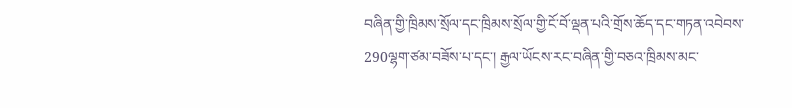བཞིན་གྱི་ཁྲིམས་སྲོལ་དང་ཁྲིམས་སྲོལ་གྱི་ངོ་བོ་ལྡན་པའི་གྲོས་ཆོད་དང་གཏན་འབེབས་290ལྷག་ཙམ་བཟོས་པ་དང་། རྒྱལ་ཡོངས་རང་བཞིན་གྱི་བཅའ་ཁྲིམས་མང་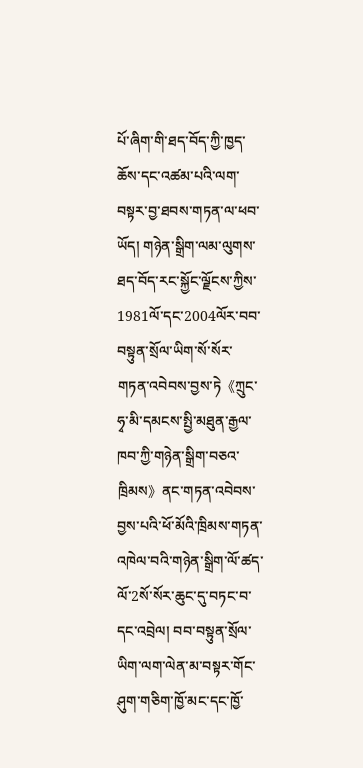པོ་ཞིག་གི་ཐད་བོད་ཀྱི་ཁྱད་ཆོས་དང་འཚམ་པའི་ལག་བསྟར་བྱ་ཐབས་གཏན་ལ་ཕབ་ཡོད། གཉེན་སྒྲིག་ལམ་ལུགས་ཐད་བོད་རང་སྐྱོང་ལྗོངས་ཀྱིས་1981ལོ་དང་2004ལོར་བབ་བསྟུན་སྲོལ་ཡིག་སོ་སོར་གཏན་འབེབས་བྱས་ཏེ《ཀྲུང་ཧྭ་མི་དམངས་སྤྱི་མཐུན་རྒྱལ་ཁབ་ཀྱི་གཉེན་སྒྲིག་བཅའ་ཁྲིམས》ནང་གཏན་འབེབས་བྱས་པའི་ཕོ་མོའི་ཁྲིམས་གཏན་འཁེལ་བའི་གཉེན་སྒྲིག་ལོ་ཚད་ལོ་2སོ་སོར་ཆུང་དུ་བཏང་བ་དང་འབྲེལ། བབ་བསྟུན་སྲོལ་ཡིག་ལག་ལེན་མ་བསྟར་གོང་ཤུག་གཅིག་ཁྱོ་མང་དང་ཁྱོ་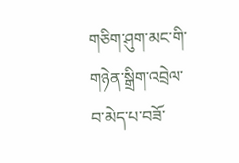གཅིག་ཤུག་མང་གི་གཉེན་སྒྲིག་འབྲེལ་བ་མེད་པ་བཟོ་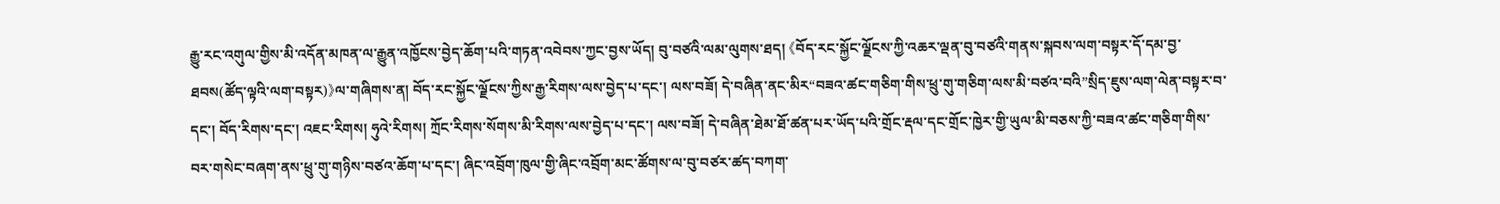རྒྱུ་རང་འགུལ་གྱིས་མི་འདོན་མཁན་ལ་རྒྱུན་འཁྱོངས་བྱེད་ཆོག་པའི་གཏན་འབེབས་ཀྱང་བྱས་ཡོད། བུ་བཙའི་ལམ་ལུགས་ཐད། 《བོད་རང་སྐྱོང་ལྗོངས་ཀྱི་འཆར་ལྡན་བུ་བཙའི་གནས་སྐབས་ལག་བསྟར་དོ་དམ་བྱ་ཐབས(ཚོད་ལྟའི་ལག་བསྟར)》ལ་གཞིགས་ན། བོད་རང་སྐྱོང་ལྗོངས་ཀྱིས་རྒྱ་རིགས་ལས་བྱེད་པ་དང་། ལས་བཟོ། དེ་བཞིན་ནང་མིར“བཟའ་ཚང་གཅིག་གིས་ཕྲུ་གུ་གཅིག་ལས་མི་བཙའ་བའི”སྲིད་ཇུས་ལག་ལེན་བསྟར་བ་དང་། བོད་རིགས་དང་། འཇང་རིགས། ཧུའེ་རིགས། ཀྲོང་རིགས་སོགས་མི་རིགས་ལས་བྱེད་པ་དང་། ལས་བཟོ། དེ་བཞིན་ཐེམ་ཐོ་ཚན་པར་ཡོད་པའི་གྲོང་རྡལ་དང་གྲོང་ཁྱེར་གྱི་ཡུལ་མི་བཅས་ཀྱི་བཟའ་ཚང་གཅིག་གིས་བར་གསེང་བཞག་ནས་ཕྲུ་གུ་གཉིས་བཙའ་ཆོག་པ་དང་། ཞིང་འབྲོག་ཁུལ་གྱི་ཞིང་འབྲོག་མང་ཚོགས་ལ་བུ་བཙར་ཚད་བཀག་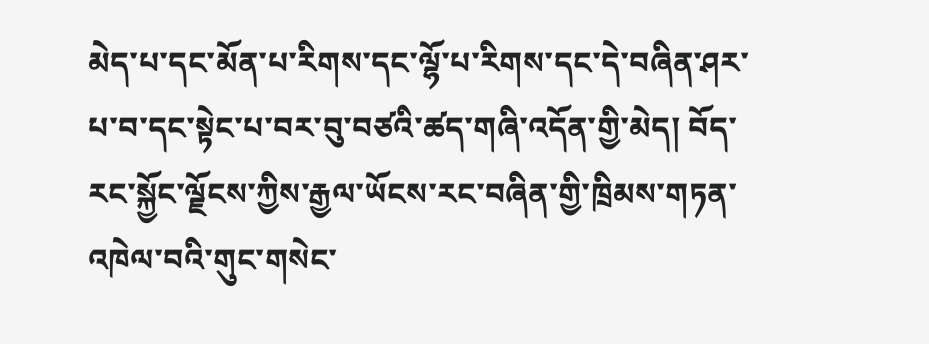མེད་པ་དང་མོན་པ་རིགས་དང་ལྷོ་པ་རིགས་དང་དེ་བཞིན་ཤར་པ་བ་དང་སྟེང་པ་བར་བུ་བཙའི་ཚད་གཞི་འདོན་གྱི་མེད། བོད་རང་སྐྱོང་ལྗོངས་ཀྱིས་རྒྱལ་ཡོངས་རང་བཞིན་གྱི་ཁྲིམས་གཏན་འཁེལ་བའི་གུང་གསེང་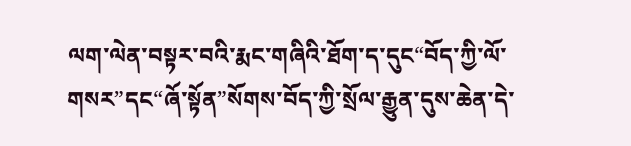ལག་ལེན་བསྟར་བའི་རྨང་གཞིའི་ཐོག་ད་དུང“བོད་ཀྱི་ལོ་གསར”དང“ཞོ་སྟོན”སོགས་བོད་ཀྱི་སྲོལ་རྒྱུན་དུས་ཆེན་དེ་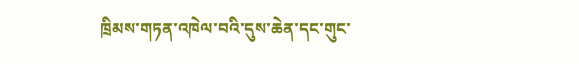ཁྲིམས་གཏན་འཁེལ་བའི་དུས་ཆེན་དང་གུང་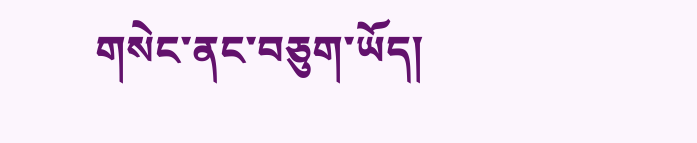གསེང་ནང་བཅུག་ཡོད།